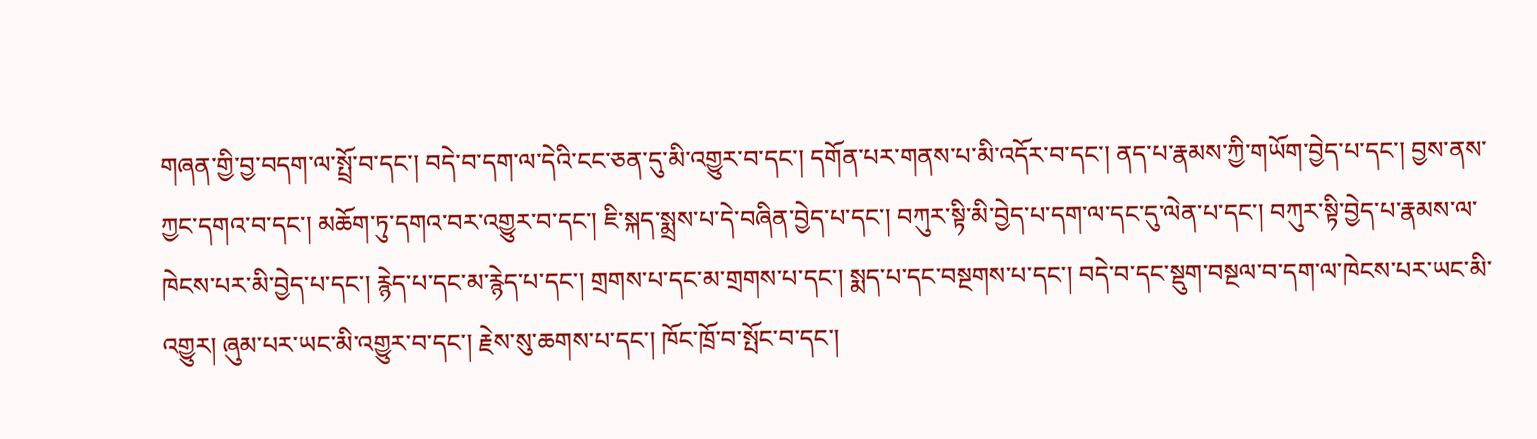གཞན་གྱི་བྱ་བདག་ལ་སྤྲོ་བ་དང་། བདེ་བ་དག་ལ་དེའི་ངང་ཅན་དུ་མི་འགྱུར་བ་དང་། དགོན་པར་གནས་པ་མི་འདོར་བ་དང་། ནད་པ་རྣམས་ཀྱི་གཡོག་བྱེད་པ་དང་། བྱས་ནས་ཀྱང་དགའ་བ་དང་། མཆོག་ཏུ་དགའ་བར་འགྱུར་བ་དང་། ཇི་སྐད་སྨྲས་པ་དེ་བཞིན་བྱེད་པ་དང་། བཀུར་སྟི་མི་བྱེད་པ་དག་ལ་དང་དུ་ལེན་པ་དང་། བཀུར་སྟི་བྱེད་པ་རྣམས་ལ་ཁེངས་པར་མི་བྱེད་པ་དང་། རྙེད་པ་དང་མ་རྙེད་པ་དང་། གྲགས་པ་དང་མ་གྲགས་པ་དང་། སྨད་པ་དང་བསྔགས་པ་དང་། བདེ་བ་དང་སྡུག་བསྔལ་བ་དག་ལ་ཁེངས་པར་ཡང་མི་འགྱུར། ཞུམ་པར་ཡང་མི་འགྱུར་བ་དང་། རྗེས་སུ་ཆགས་པ་དང་། ཁོང་ཁྲོ་བ་སྤོང་བ་དང་།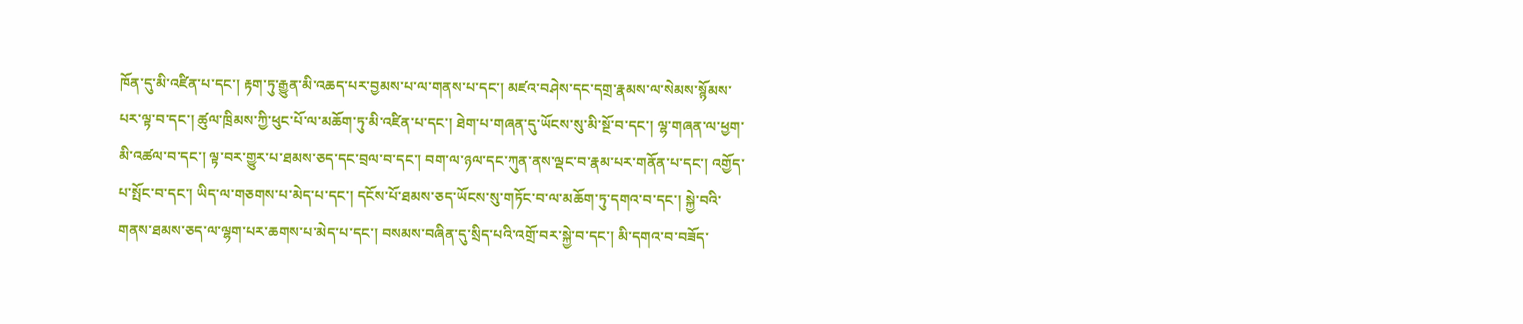ཁོན་དུ་མི་འཛིན་པ་དང་། རྟག་ཏུ་རྒྱུན་མི་འཆད་པར་བྱམས་པ་ལ་གནས་པ་དང་། མཛའ་བཤེས་དང་དགྲ་རྣམས་ལ་སེམས་སྙོམས་པར་ལྟ་བ་དང་། ཚུལ་ཁྲིམས་ཀྱི་ཕུང་པོ་ལ་མཆོག་ཏུ་མི་འཛིན་པ་དང་། ཐེག་པ་གཞན་དུ་ཡོངས་སུ་མི་སྔོ་བ་དང་། ལྷ་གཞན་ལ་ཕྱག་མི་འཚལ་བ་དང་། ལྟ་བར་གྱུར་པ་ཐམས་ཅད་དང་བྲལ་བ་དང་། བག་ལ་ཉལ་དང་ཀུན་ནས་ལྡང་བ་རྣམ་པར་གནོན་པ་དང་། འགྱོད་པ་སྤོང་བ་དང་། ཡིད་ལ་གཅགས་པ་མེད་པ་དང་། དངོས་པོ་ཐམས་ཅད་ཡོངས་སུ་གཏོང་བ་ལ་མཆོག་ཏུ་དགའ་བ་དང་། སྐྱེ་བའི་གནས་ཐམས་ཅད་ལ་ལྷག་པར་ཆགས་པ་མེད་པ་དང་། བསམས་བཞིན་དུ་སྲིད་པའི་འགྲོ་བར་སྐྱེ་བ་དང་། མི་དགའ་བ་བཟོད་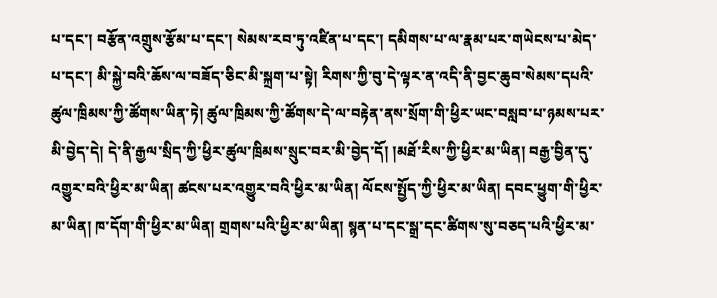པ་དང་། བརྩོན་འགྲུས་རྩོམ་པ་དང་། སེམས་རབ་ཏུ་འཛིན་པ་དང་། དམིགས་པ་ལ་རྣམ་པར་གཡེངས་པ་མེད་པ་དང་། མི་སྐྱེ་བའི་ཆོས་ལ་བཟོད་ཅིང་མི་སྐྲག་པ་སྟེ། རིགས་ཀྱི་བུ་དེ་ལྟར་ན་འདི་ནི་བྱང་ཆུབ་སེམས་དཔའི་ཚུལ་ཁྲིམས་ཀྱི་ཚོགས་ཡིན་ཏེ། ཚུལ་ཁྲིམས་ཀྱི་ཚོགས་དེ་ལ་བརྟེན་ནས་སྲོག་གི་ཕྱིར་ཡང་བསླབ་པ་ཉམས་པར་མི་བྱེད་དེ། དེ་ནི་རྒྱལ་སྲིད་ཀྱི་ཕྱིར་ཚུལ་ཁྲིམས་སྲུང་བར་མི་བྱེད་དོ། །མཐོ་རིས་ཀྱི་ཕྱིར་མ་ཡིན། བརྒྱ་བྱིན་དུ་འགྱུར་བའི་ཕྱིར་མ་ཡིན། ཚངས་པར་འགྱུར་བའི་ཕྱིར་མ་ཡིན། ལོངས་སྤྱོད་ཀྱི་ཕྱིར་མ་ཡིན། དབང་ཕྱུག་གི་ཕྱིར་མ་ཡིན། ཁ་དོག་གི་ཕྱིར་མ་ཡིན། གྲགས་པའི་ཕྱིར་མ་ཡིན། སྙན་པ་དང་སྒྲ་དང་ཚིགས་སུ་བཅད་པའི་ཕྱིར་མ་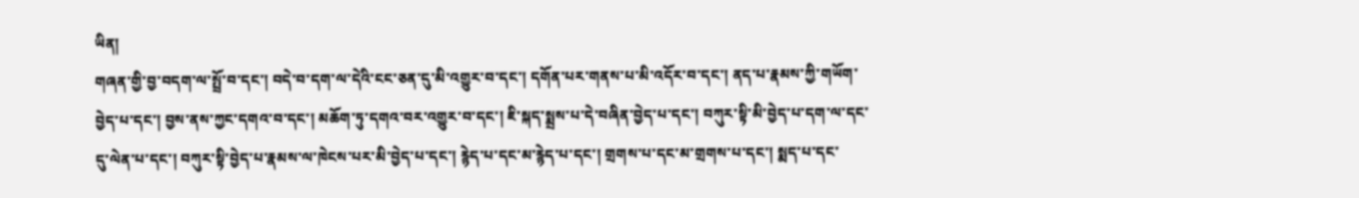ཡིན།
གཞན་གྱི་བྱ་བདག་ལ་སྤྲོ་བ་དང་། བདེ་བ་དག་ལ་དེའི་ངང་ཅན་དུ་མི་འགྱུར་བ་དང་། དགོན་པར་གནས་པ་མི་འདོར་བ་དང་། ནད་པ་རྣམས་ཀྱི་གཡོག་བྱེད་པ་དང་། བྱས་ནས་ཀྱང་དགའ་བ་དང་། མཆོག་ཏུ་དགའ་བར་འགྱུར་བ་དང་། ཇི་སྐད་སྨྲས་པ་དེ་བཞིན་བྱེད་པ་དང་། བཀུར་སྟི་མི་བྱེད་པ་དག་ལ་དང་དུ་ལེན་པ་དང་། བཀུར་སྟི་བྱེད་པ་རྣམས་ལ་ཁེངས་པར་མི་བྱེད་པ་དང་། རྙེད་པ་དང་མ་རྙེད་པ་དང་། གྲགས་པ་དང་མ་གྲགས་པ་དང་། སྨད་པ་དང་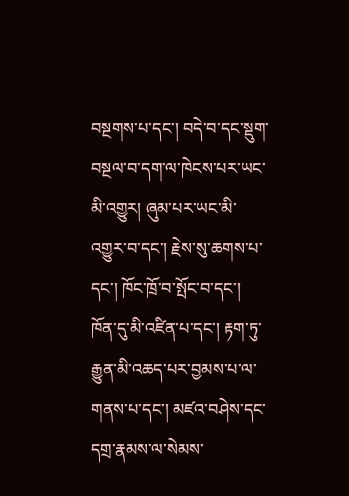བསྔགས་པ་དང་། བདེ་བ་དང་སྡུག་བསྔལ་བ་དག་ལ་ཁེངས་པར་ཡང་མི་འགྱུར། ཞུམ་པར་ཡང་མི་འགྱུར་བ་དང་། རྗེས་སུ་ཆགས་པ་དང་། ཁོང་ཁྲོ་བ་སྤོང་བ་དང་། ཁོན་དུ་མི་འཛིན་པ་དང་། རྟག་ཏུ་རྒྱུན་མི་འཆད་པར་བྱམས་པ་ལ་གནས་པ་དང་། མཛའ་བཤེས་དང་དགྲ་རྣམས་ལ་སེམས་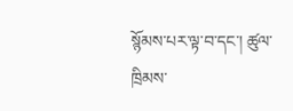སྙོམས་པར་ལྟ་བ་དང་། ཚུལ་ཁྲིམས་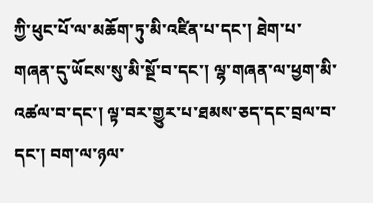ཀྱི་ཕུང་པོ་ལ་མཆོག་ཏུ་མི་འཛིན་པ་དང་། ཐེག་པ་གཞན་དུ་ཡོངས་སུ་མི་སྔོ་བ་དང་། ལྷ་གཞན་ལ་ཕྱག་མི་འཚལ་བ་དང་། ལྟ་བར་གྱུར་པ་ཐམས་ཅད་དང་བྲལ་བ་དང་། བག་ལ་ཉལ་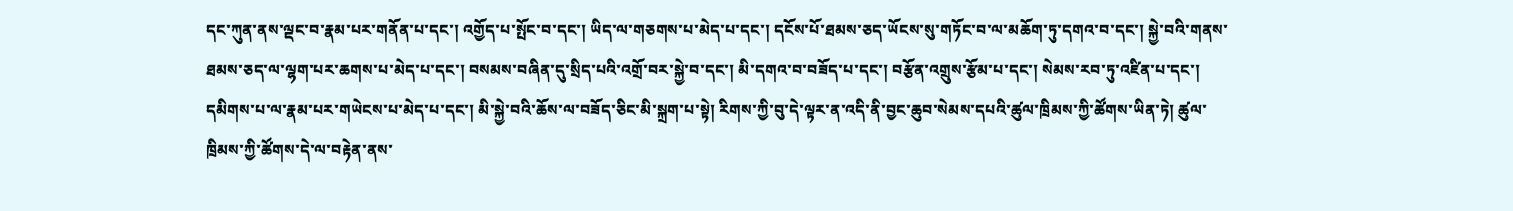དང་ཀུན་ནས་ལྡང་བ་རྣམ་པར་གནོན་པ་དང་། འགྱོད་པ་སྤོང་བ་དང་། ཡིད་ལ་གཅགས་པ་མེད་པ་དང་། དངོས་པོ་ཐམས་ཅད་ཡོངས་སུ་གཏོང་བ་ལ་མཆོག་ཏུ་དགའ་བ་དང་། སྐྱེ་བའི་གནས་ཐམས་ཅད་ལ་ལྷག་པར་ཆགས་པ་མེད་པ་དང་། བསམས་བཞིན་དུ་སྲིད་པའི་འགྲོ་བར་སྐྱེ་བ་དང་། མི་དགའ་བ་བཟོད་པ་དང་། བརྩོན་འགྲུས་རྩོམ་པ་དང་། སེམས་རབ་ཏུ་འཛིན་པ་དང་། དམིགས་པ་ལ་རྣམ་པར་གཡེངས་པ་མེད་པ་དང་། མི་སྐྱེ་བའི་ཆོས་ལ་བཟོད་ཅིང་མི་སྐྲག་པ་སྟེ། རིགས་ཀྱི་བུ་དེ་ལྟར་ན་འདི་ནི་བྱང་ཆུབ་སེམས་དཔའི་ཚུལ་ཁྲིམས་ཀྱི་ཚོགས་ཡིན་ཏེ། ཚུལ་ཁྲིམས་ཀྱི་ཚོགས་དེ་ལ་བརྟེན་ནས་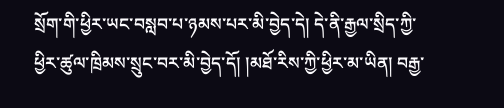སྲོག་གི་ཕྱིར་ཡང་བསླབ་པ་ཉམས་པར་མི་བྱེད་དེ། དེ་ནི་རྒྱལ་སྲིད་ཀྱི་ཕྱིར་ཚུལ་ཁྲིམས་སྲུང་བར་མི་བྱེད་དོ། །མཐོ་རིས་ཀྱི་ཕྱིར་མ་ཡིན། བརྒྱ་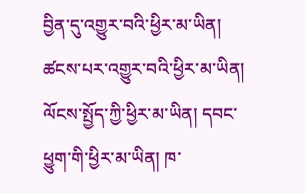བྱིན་དུ་འགྱུར་བའི་ཕྱིར་མ་ཡིན། ཚངས་པར་འགྱུར་བའི་ཕྱིར་མ་ཡིན། ལོངས་སྤྱོད་ཀྱི་ཕྱིར་མ་ཡིན། དབང་ཕྱུག་གི་ཕྱིར་མ་ཡིན། ཁ་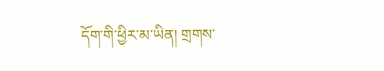དོག་གི་ཕྱིར་མ་ཡིན། གྲགས་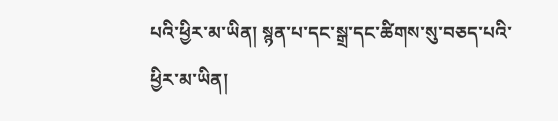པའི་ཕྱིར་མ་ཡིན། སྙན་པ་དང་སྒྲ་དང་ཚིགས་སུ་བཅད་པའི་ཕྱིར་མ་ཡིན།